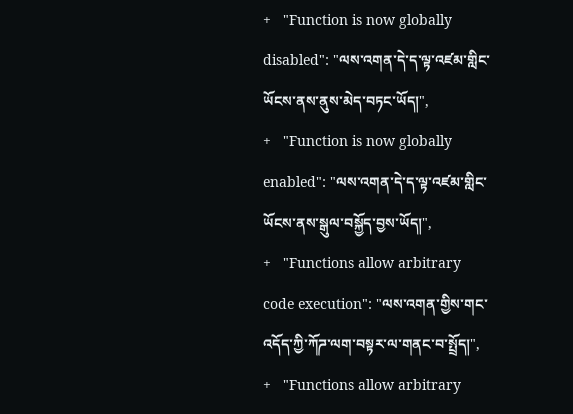+   "Function is now globally disabled": "ལས་འགན་དེ་ད་ལྟ་འཛམ་གླིང་ཡོངས་ནས་ནུས་མེད་བཏང་ཡོད།",
+   "Function is now globally enabled": "ལས་འགན་དེ་ད་ལྟ་འཛམ་གླིང་ཡོངས་ནས་སྒུལ་བསྐྱོད་བྱས་ཡོད།",
+   "Functions allow arbitrary code execution": "ལས་འགན་གྱིས་གང་འདོད་ཀྱི་ཀོཌ་ལག་བསྟར་ལ་གནང་བ་སྤྲོད།",
+   "Functions allow arbitrary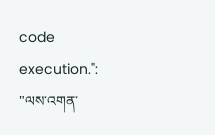code execution.": "ལས་འགན་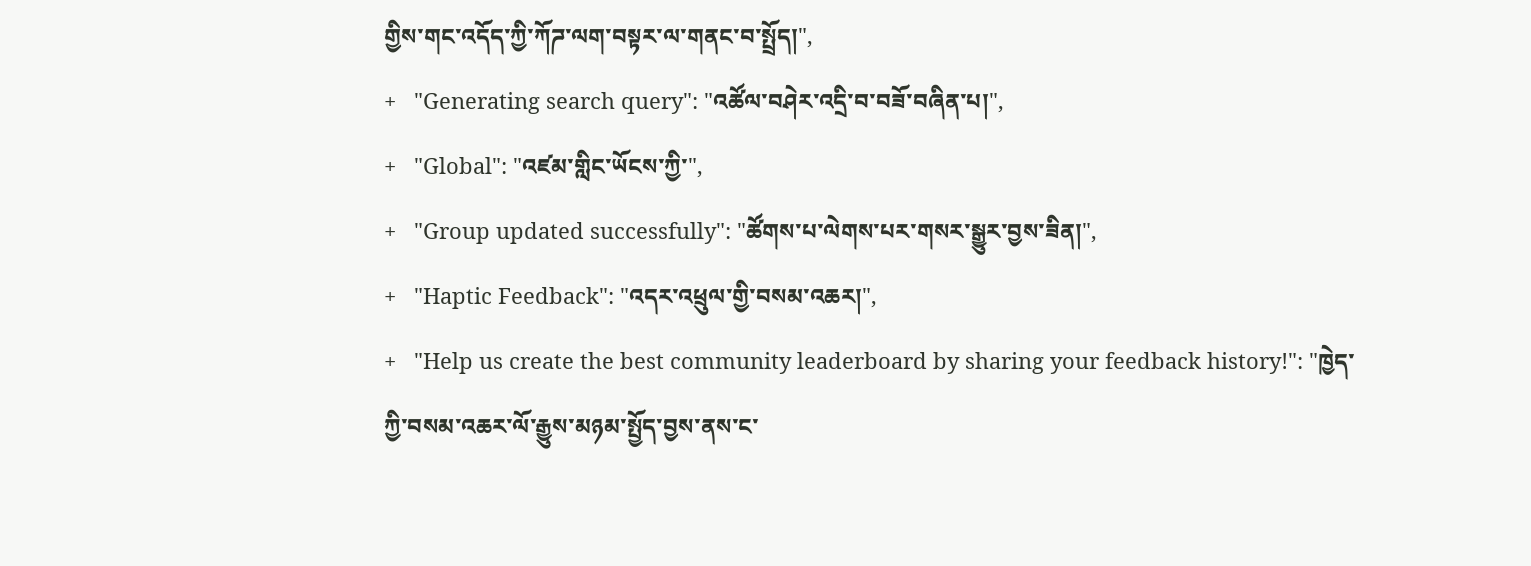གྱིས་གང་འདོད་ཀྱི་ཀོཌ་ལག་བསྟར་ལ་གནང་བ་སྤྲོད།",
+   "Generating search query": "འཚོལ་བཤེར་འདྲི་བ་བཟོ་བཞིན་པ།",
+   "Global": "འཛམ་གླིང་ཡོངས་ཀྱི་",
+   "Group updated successfully": "ཚོགས་པ་ལེགས་པར་གསར་སྒྱུར་བྱས་ཟིན།",
+   "Haptic Feedback": "འདར་འཕྲུལ་གྱི་བསམ་འཆར།",
+   "Help us create the best community leaderboard by sharing your feedback history!": "ཁྱེད་ཀྱི་བསམ་འཆར་ལོ་རྒྱུས་མཉམ་སྤྱོད་བྱས་ནས་ང་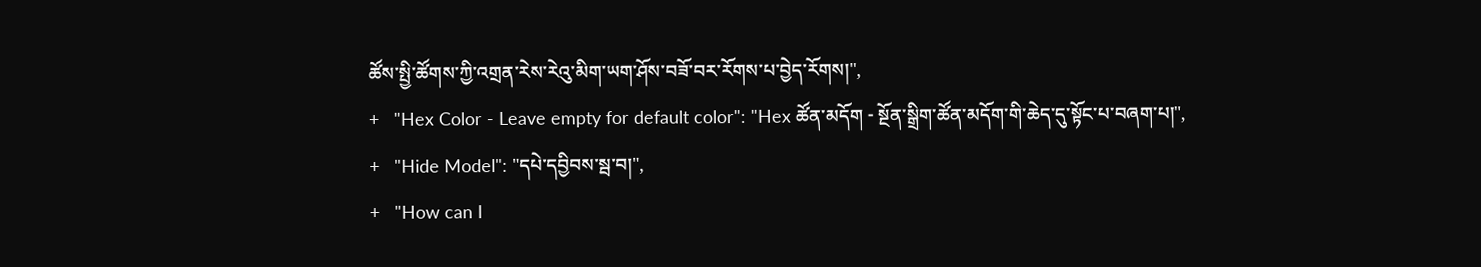ཚོས་སྤྱི་ཚོགས་ཀྱི་འགྲན་རེས་རེའུ་མིག་ཡག་ཤོས་བཟོ་བར་རོགས་པ་བྱེད་རོགས།",
+   "Hex Color - Leave empty for default color": "Hex ཚོན་མདོག - སྔོན་སྒྲིག་ཚོན་མདོག་གི་ཆེད་དུ་སྟོང་པ་བཞག་པ།",
+   "Hide Model": "དཔེ་དབྱིབས་སྦ་བ།",
+   "How can I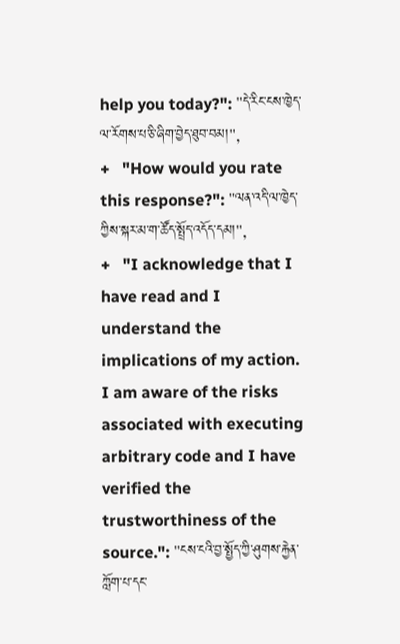help you today?": "དེ་རིང་ངས་ཁྱེད་ལ་རོགས་པ་ཅི་ཞིག་བྱེད་ཐུབ་བམ།",
+   "How would you rate this response?": "ལན་འདི་ལ་ཁྱེད་ཀྱིས་སྐར་མ་ག་ཚོད་སྤྲོད་འདོད་དམ།",
+   "I acknowledge that I have read and I understand the implications of my action. I am aware of the risks associated with executing arbitrary code and I have verified the trustworthiness of the source.": "ངས་ངའི་བྱ་སྤྱོད་ཀྱི་ཤུགས་རྐྱེན་ཀློག་པ་དང་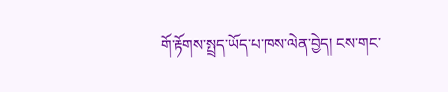གོ་རྟོགས་སྤྲད་ཡོད་པ་ཁས་ལེན་བྱེད། ངས་གང་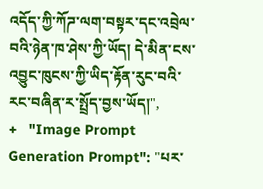འདོད་ཀྱི་ཀོཌ་ལག་བསྟར་དང་འབྲེལ་བའི་ཉེན་ཁ་ཤེས་ཀྱི་ཡོད། དེ་མིན་ངས་འབྱུང་ཁུངས་ཀྱི་ཡིད་རྟོན་རུང་བའི་རང་བཞིན་ར་སྤྲོད་བྱས་ཡོད།",
+   "Image Prompt Generation Prompt": "པར་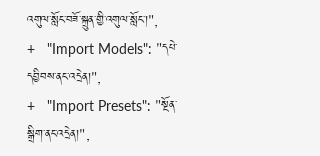འགུལ་སློང་བཟོ་སྐྲུན་གྱི་འགུལ་སློང་།",
+   "Import Models": "དཔེ་དབྱིབས་ནང་འདྲེན།",
+   "Import Presets": "སྔོན་སྒྲིག་ནང་འདྲེན།",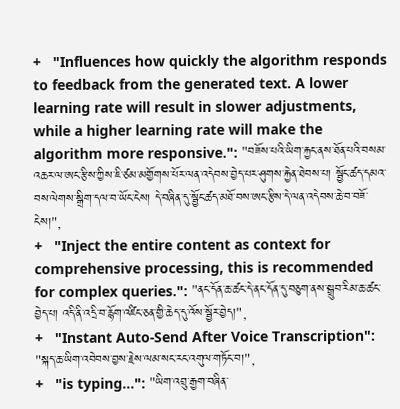+   "Influences how quickly the algorithm responds to feedback from the generated text. A lower learning rate will result in slower adjustments, while a higher learning rate will make the algorithm more responsive.": "བཟོས་པའི་ཡིག་རྐྱང་ནས་ཐོན་པའི་བསམ་འཆར་ལ་ཨང་རྩིས་ཀྱིས་ཇི་ཙམ་མགྱོགས་པོར་ལན་འདེབས་བྱེད་པར་ཤུགས་རྐྱེན་ཐེབས་པ། སྦྱོང་ཚད་དམའ་བས་ལེགས་སྒྲིག་དལ་བ་ཡོང་ངེས། དེ་བཞིན་དུ་སྦྱོང་ཚད་མཐོ་བས་ཨང་རྩིས་དེ་ལན་འདེབས་ཆེ་བ་བཟོ་ངེས།",
+   "Inject the entire content as context for comprehensive processing, this is recommended for complex queries.": "ནང་དོན་ཆ་ཚང་དེ་ནང་དོན་དུ་བཅུག་ནས་སྒྲུབ་རིམ་ཆ་ཚང་བྱེད་པ། འདི་ནི་འདྲི་བ་རྙོག་འཛིང་ཅན་གྱི་ཆེད་དུ་འོས་སྦྱོར་བྱེད།",
+   "Instant Auto-Send After Voice Transcription": "སྐད་ཆ་ཡིག་འབེབས་བྱས་རྗེས་ལམ་སང་རང་འགུལ་གཏོང་བ།",
+   "is typing...": "ཡིག་འབྲུ་རྒྱག་བཞིན་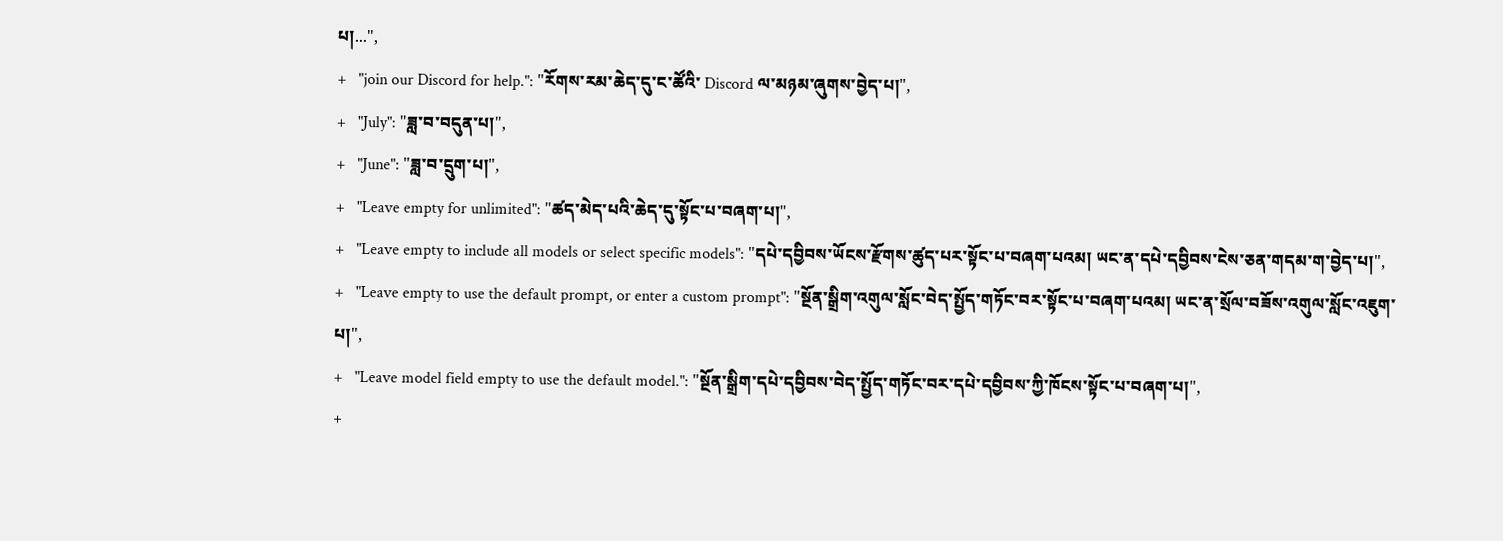པ།...",
+   "join our Discord for help.": "རོགས་རམ་ཆེད་དུ་ང་ཚོའི་ Discord ལ་མཉམ་ཞུགས་བྱེད་པ།",
+   "July": "ཟླ་བ་བདུན་པ།",
+   "June": "ཟླ་བ་དྲུག་པ།",
+   "Leave empty for unlimited": "ཚད་མེད་པའི་ཆེད་དུ་སྟོང་པ་བཞག་པ།",
+   "Leave empty to include all models or select specific models": "དཔེ་དབྱིབས་ཡོངས་རྫོགས་ཚུད་པར་སྟོང་པ་བཞག་པའམ། ཡང་ན་དཔེ་དབྱིབས་ངེས་ཅན་གདམ་ག་བྱེད་པ།",
+   "Leave empty to use the default prompt, or enter a custom prompt": "སྔོན་སྒྲིག་འགུལ་སློང་བེད་སྤྱོད་གཏོང་བར་སྟོང་པ་བཞག་པའམ། ཡང་ན་སྲོལ་བཟོས་འགུལ་སློང་འཇུག་པ།",
+   "Leave model field empty to use the default model.": "སྔོན་སྒྲིག་དཔེ་དབྱིབས་བེད་སྤྱོད་གཏོང་བར་དཔེ་དབྱིབས་ཀྱི་ཁོངས་སྟོང་པ་བཞག་པ།",
+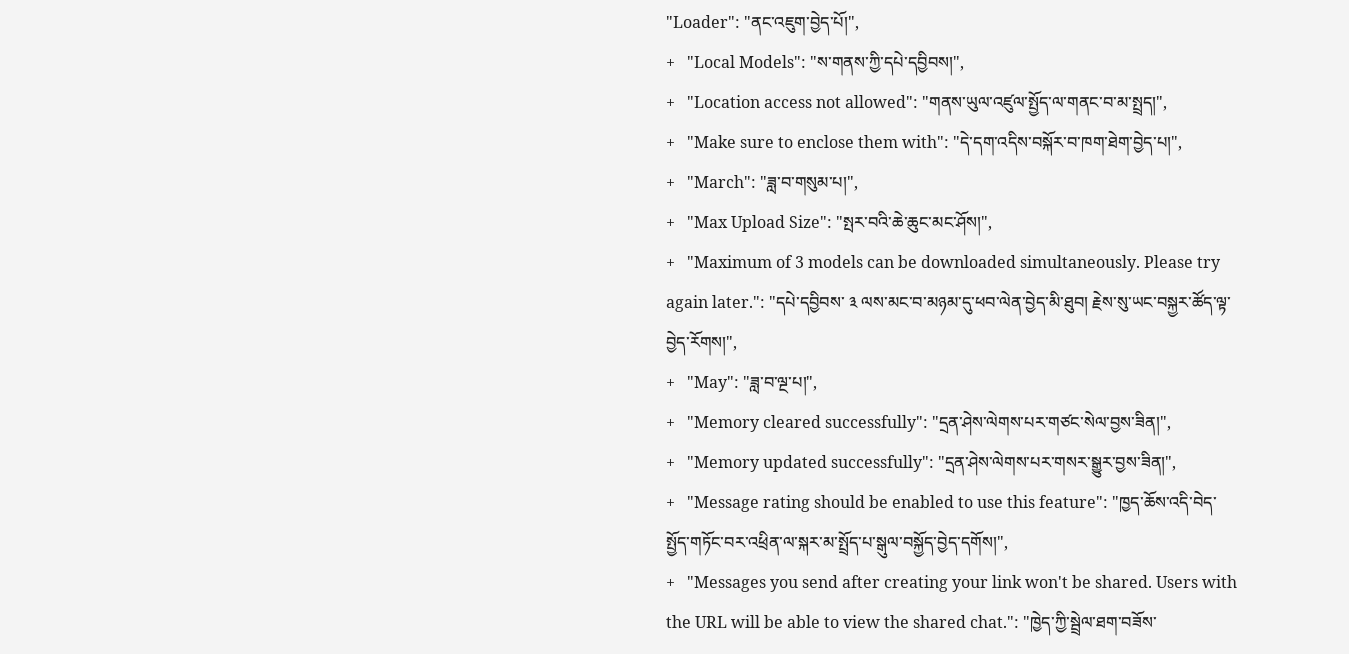"Loader": "ནང་འཇུག་བྱེད་པོ།",
+   "Local Models": "ས་གནས་ཀྱི་དཔེ་དབྱིབས།",
+   "Location access not allowed": "གནས་ཡུལ་འཛུལ་སྤྱོད་ལ་གནང་བ་མ་སྤྲད།",
+   "Make sure to enclose them with": "དེ་དག་འདིས་བསྐོར་བ་ཁག་ཐེག་བྱེད་པ།",
+   "March": "ཟླ་བ་གསུམ་པ།",
+   "Max Upload Size": "སྤར་བའི་ཆེ་ཆུང་མང་ཤོས།",
+   "Maximum of 3 models can be downloaded simultaneously. Please try again later.": "དཔེ་དབྱིབས་ ༣ ལས་མང་བ་མཉམ་དུ་ཕབ་ལེན་བྱེད་མི་ཐུབ། རྗེས་སུ་ཡང་བསྐྱར་ཚོད་ལྟ་བྱེད་རོགས།",
+   "May": "ཟླ་བ་ལྔ་པ།",
+   "Memory cleared successfully": "དྲན་ཤེས་ལེགས་པར་གཙང་སེལ་བྱས་ཟིན།",
+   "Memory updated successfully": "དྲན་ཤེས་ལེགས་པར་གསར་སྒྱུར་བྱས་ཟིན།",
+   "Message rating should be enabled to use this feature": "ཁྱད་ཆོས་འདི་བེད་སྤྱོད་གཏོང་བར་འཕྲིན་ལ་སྐར་མ་སྤྲོད་པ་སྒུལ་བསྐྱོད་བྱེད་དགོས།",
+   "Messages you send after creating your link won't be shared. Users with the URL will be able to view the shared chat.": "ཁྱེད་ཀྱི་སྦྲེལ་ཐག་བཟོས་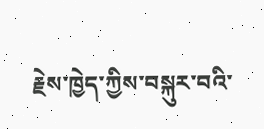རྗེས་ཁྱེད་ཀྱིས་བསྐུར་བའི་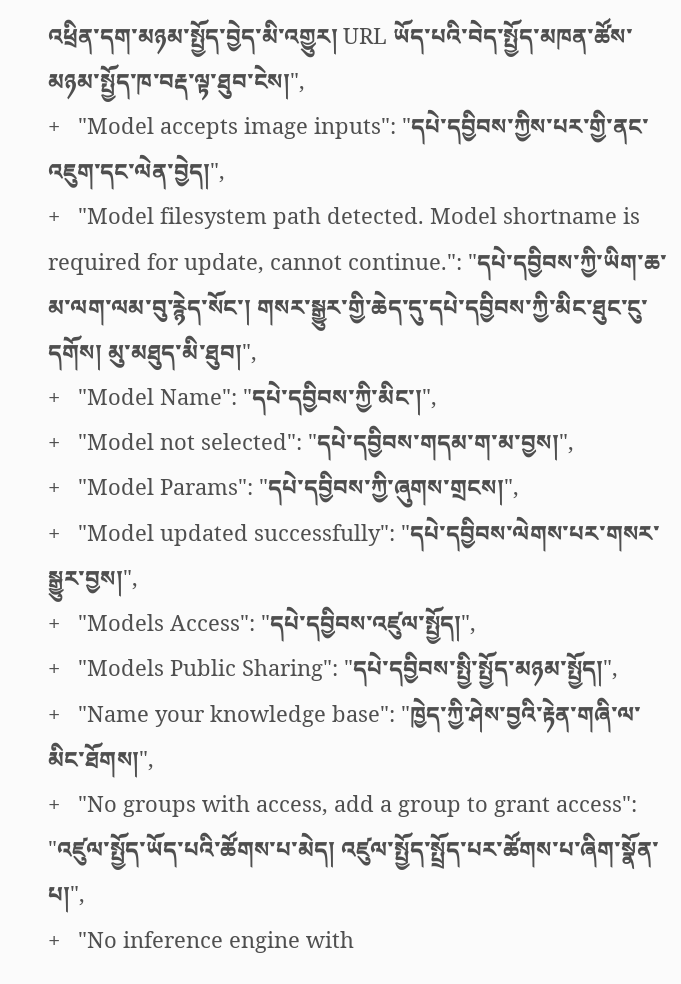འཕྲིན་དག་མཉམ་སྤྱོད་བྱེད་མི་འགྱུར། URL ཡོད་པའི་བེད་སྤྱོད་མཁན་ཚོས་མཉམ་སྤྱོད་ཁ་བརྡ་ལྟ་ཐུབ་ངེས།",
+   "Model accepts image inputs": "དཔེ་དབྱིབས་ཀྱིས་པར་གྱི་ནང་འཇུག་དང་ལེན་བྱེད།",
+   "Model filesystem path detected. Model shortname is required for update, cannot continue.": "དཔེ་དབྱིབས་ཀྱི་ཡིག་ཆ་མ་ལག་ལམ་བུ་རྙེད་སོང་། གསར་སྒྱུར་གྱི་ཆེད་དུ་དཔེ་དབྱིབས་ཀྱི་མིང་ཐུང་ངུ་དགོས། མུ་མཐུད་མི་ཐུབ།",
+   "Model Name": "དཔེ་དབྱིབས་ཀྱི་མིང་།",
+   "Model not selected": "དཔེ་དབྱིབས་གདམ་ག་མ་བྱས།",
+   "Model Params": "དཔེ་དབྱིབས་ཀྱི་ཞུགས་གྲངས།",
+   "Model updated successfully": "དཔེ་དབྱིབས་ལེགས་པར་གསར་སྒྱུར་བྱས།",
+   "Models Access": "དཔེ་དབྱིབས་འཛུལ་སྤྱོད།",
+   "Models Public Sharing": "དཔེ་དབྱིབས་སྤྱི་སྤྱོད་མཉམ་སྤྱོད།",
+   "Name your knowledge base": "ཁྱེད་ཀྱི་ཤེས་བྱའི་རྟེན་གཞི་ལ་མིང་ཐོགས།",
+   "No groups with access, add a group to grant access": "འཛུལ་སྤྱོད་ཡོད་པའི་ཚོགས་པ་མེད། འཛུལ་སྤྱོད་སྤྲོད་པར་ཚོགས་པ་ཞིག་སྣོན་པ།",
+   "No inference engine with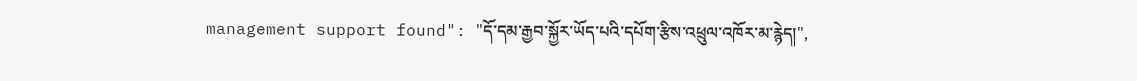management support found": "དོ་དམ་རྒྱབ་སྐྱོར་ཡོད་པའི་དཔོག་རྩིས་འཕྲུལ་འཁོར་མ་རྙེད།",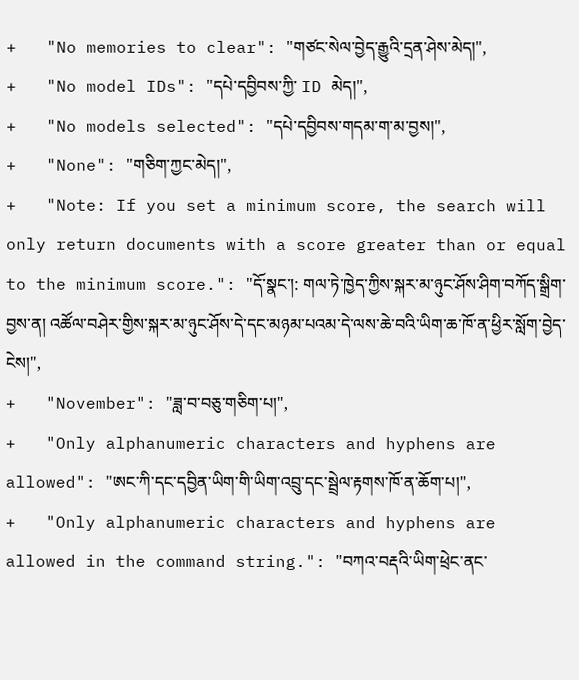+   "No memories to clear": "གཙང་སེལ་བྱེད་རྒྱུའི་དྲན་ཤེས་མེད།",
+   "No model IDs": "དཔེ་དབྱིབས་ཀྱི་ ID མེད།",
+   "No models selected": "དཔེ་དབྱིབས་གདམ་ག་མ་བྱས།",
+   "None": "གཅིག་ཀྱང་མེད།",
+   "Note: If you set a minimum score, the search will only return documents with a score greater than or equal to the minimum score.": "དོ་སྣང་།: གལ་ཏེ་ཁྱེད་ཀྱིས་སྐར་མ་ཉུང་ཤོས་ཤིག་བཀོད་སྒྲིག་བྱས་ན། འཚོལ་བཤེར་གྱིས་སྐར་མ་ཉུང་ཤོས་དེ་དང་མཉམ་པའམ་དེ་ལས་ཆེ་བའི་ཡིག་ཆ་ཁོ་ན་ཕྱིར་སློག་བྱེད་ངེས།",
+   "November": "ཟླ་བ་བཅུ་གཅིག་པ།",
+   "Only alphanumeric characters and hyphens are allowed": "ཨང་ཀི་དང་དབྱིན་ཡིག་གི་ཡིག་འབྲུ་དང་སྦྲེལ་རྟགས་ཁོ་ན་ཆོག་པ།",
+   "Only alphanumeric characters and hyphens are allowed in the command string.": "བཀའ་བརྡའི་ཡིག་ཕྲེང་ནང་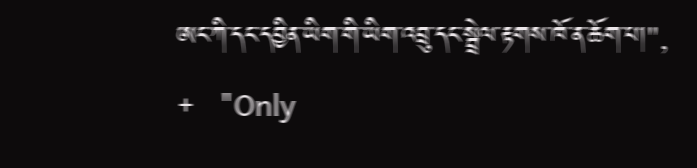ཨང་ཀི་དང་དབྱིན་ཡིག་གི་ཡིག་འབྲུ་དང་སྦྲེལ་རྟགས་ཁོ་ན་ཆོག་པ།",
+   "Only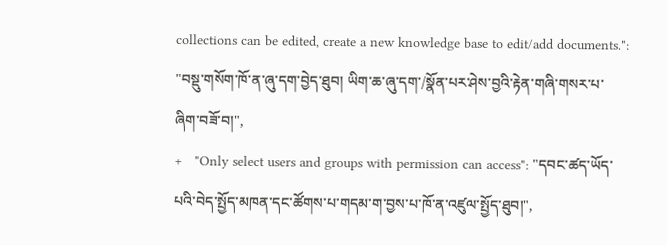collections can be edited, create a new knowledge base to edit/add documents.": "བསྡུ་གསོག་ཁོ་ན་ཞུ་དག་བྱེད་ཐུབ། ཡིག་ཆ་ཞུ་དག་/སྣོན་པར་ཤེས་བྱའི་རྟེན་གཞི་གསར་པ་ཞིག་བཟོ་བ།",
+   "Only select users and groups with permission can access": "དབང་ཚད་ཡོད་པའི་བེད་སྤྱོད་མཁན་དང་ཚོགས་པ་གདམ་ག་བྱས་པ་ཁོ་ན་འཛུལ་སྤྱོད་ཐུབ།",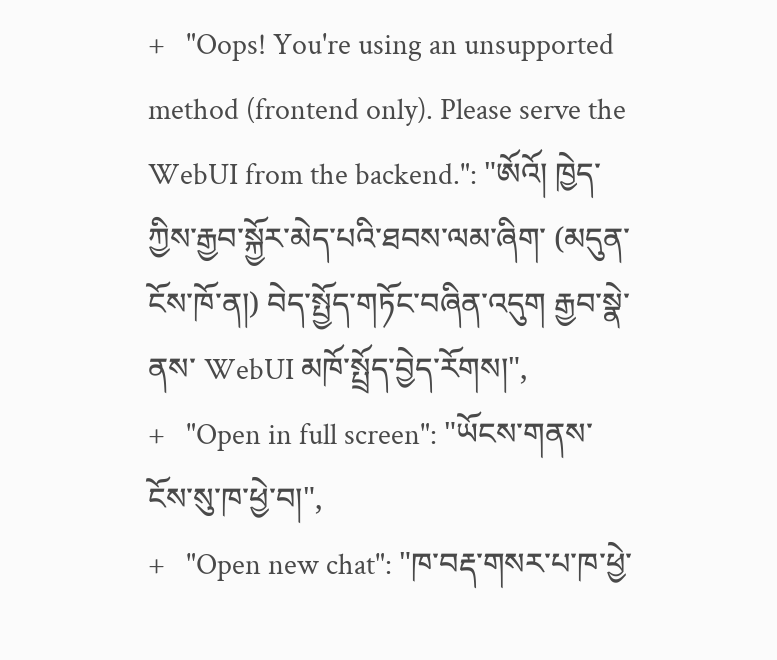+   "Oops! You're using an unsupported method (frontend only). Please serve the WebUI from the backend.": "ཨོའོ། ཁྱེད་ཀྱིས་རྒྱབ་སྐྱོར་མེད་པའི་ཐབས་ལམ་ཞིག་ (མདུན་ངོས་ཁོ་ན།) བེད་སྤྱོད་གཏོང་བཞིན་འདུག རྒྱབ་སྣེ་ནས་ WebUI མཁོ་སྤྲོད་བྱེད་རོགས།",
+   "Open in full screen": "ཡོངས་གནས་ངོས་སུ་ཁ་ཕྱེ་བ།",
+   "Open new chat": "ཁ་བརྡ་གསར་པ་ཁ་ཕྱེ་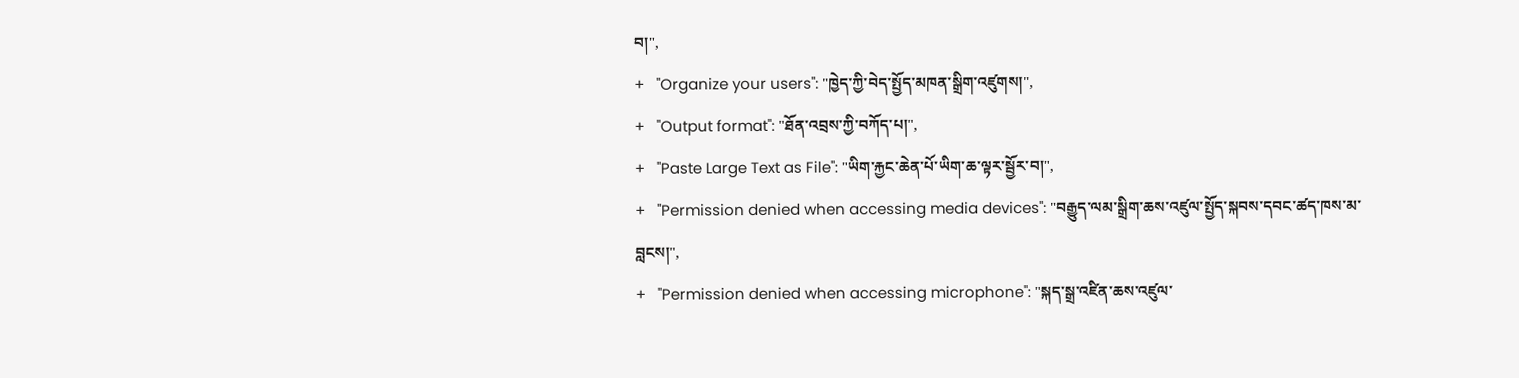བ།",
+   "Organize your users": "ཁྱེད་ཀྱི་བེད་སྤྱོད་མཁན་སྒྲིག་འཛུགས།",
+   "Output format": "ཐོན་འབྲས་ཀྱི་བཀོད་པ།",
+   "Paste Large Text as File": "ཡིག་རྐྱང་ཆེན་པོ་ཡིག་ཆ་ལྟར་སྦྱོར་བ།",
+   "Permission denied when accessing media devices": "བརྒྱུད་ལམ་སྒྲིག་ཆས་འཛུལ་སྤྱོད་སྐབས་དབང་ཚད་ཁས་མ་བླངས།",
+   "Permission denied when accessing microphone": "སྐད་སྒྲ་འཛིན་ཆས་འཛུལ་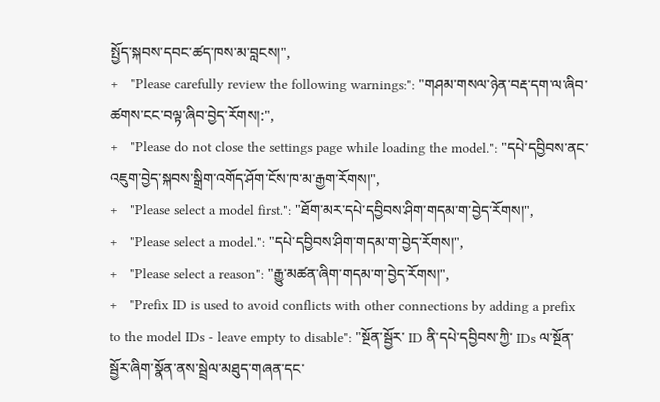སྤྱོད་སྐབས་དབང་ཚད་ཁས་མ་བླངས།",
+   "Please carefully review the following warnings:": "གཤམ་གསལ་ཉེན་བརྡ་དག་ལ་ཞིབ་ཚགས་ངང་བལྟ་ཞིབ་བྱེད་རོགས།:",
+   "Please do not close the settings page while loading the model.": "དཔེ་དབྱིབས་ནང་འཇུག་བྱེད་སྐབས་སྒྲིག་འགོད་ཤོག་ངོས་ཁ་མ་རྒྱག་རོགས།",
+   "Please select a model first.": "ཐོག་མར་དཔེ་དབྱིབས་ཤིག་གདམ་ག་བྱེད་རོགས།",
+   "Please select a model.": "དཔེ་དབྱིབས་ཤིག་གདམ་ག་བྱེད་རོགས།",
+   "Please select a reason": "རྒྱུ་མཚན་ཞིག་གདམ་ག་བྱེད་རོགས།",
+   "Prefix ID is used to avoid conflicts with other connections by adding a prefix to the model IDs - leave empty to disable": "སྔོན་སྦྱོར་ ID ནི་དཔེ་དབྱིབས་ཀྱི་ IDs ལ་སྔོན་སྦྱོར་ཞིག་སྣོན་ནས་སྦྲེལ་མཐུད་གཞན་དང་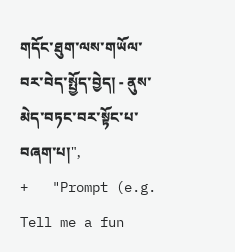གདོང་ཐུག་ལས་གཡོལ་བར་བེད་སྤྱོད་བྱེད། - ནུས་མེད་བཏང་བར་སྟོང་པ་བཞག་པ།",
+   "Prompt (e.g. Tell me a fun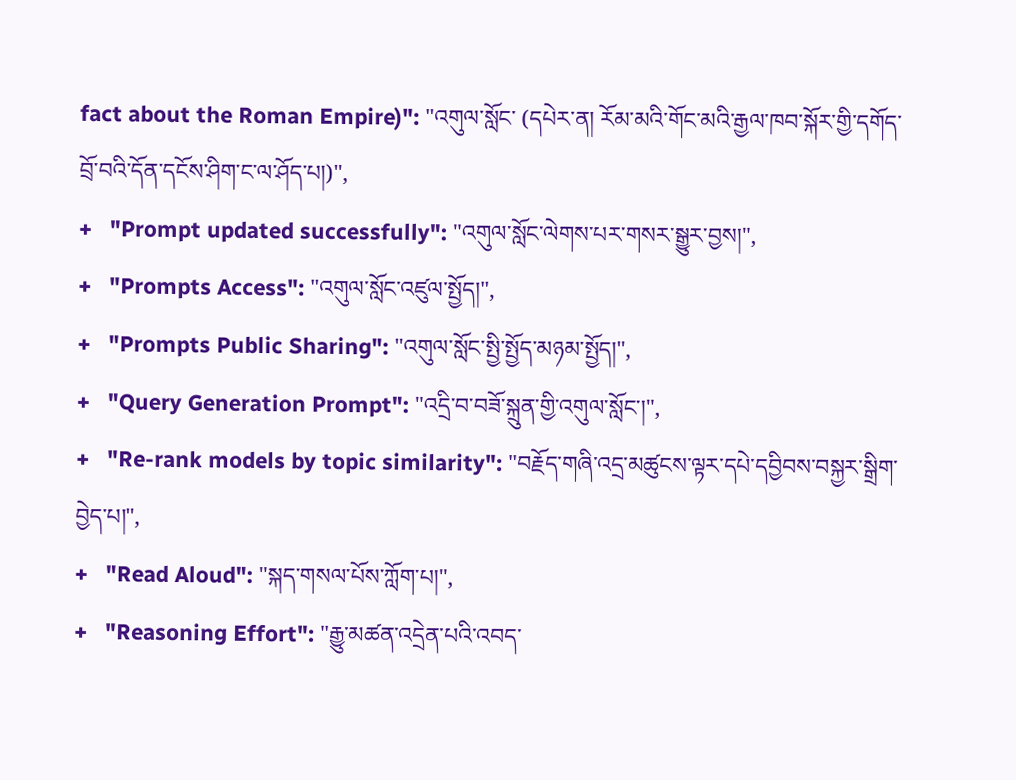fact about the Roman Empire)": "འགུལ་སློང་ (དཔེར་ན། རོམ་མའི་གོང་མའི་རྒྱལ་ཁབ་སྐོར་གྱི་དགོད་བྲོ་བའི་དོན་དངོས་ཤིག་ང་ལ་ཤོད་པ།)",
+   "Prompt updated successfully": "འགུལ་སློང་ལེགས་པར་གསར་སྒྱུར་བྱས།",
+   "Prompts Access": "འགུལ་སློང་འཛུལ་སྤྱོད།",
+   "Prompts Public Sharing": "འགུལ་སློང་སྤྱི་སྤྱོད་མཉམ་སྤྱོད།",
+   "Query Generation Prompt": "འདྲི་བ་བཟོ་སྐྲུན་གྱི་འགུལ་སློང་།",
+   "Re-rank models by topic similarity": "བརྗོད་གཞི་འདྲ་མཚུངས་ལྟར་དཔེ་དབྱིབས་བསྐྱར་སྒྲིག་བྱེད་པ།",
+   "Read Aloud": "སྐད་གསལ་པོས་ཀློག་པ།",
+   "Reasoning Effort": "རྒྱུ་མཚན་འདྲེན་པའི་འབད་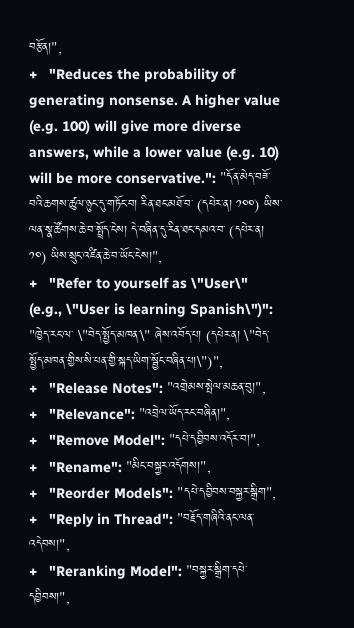བརྩོན།",
+   "Reduces the probability of generating nonsense. A higher value (e.g. 100) will give more diverse answers, while a lower value (e.g. 10) will be more conservative.": "དོན་མེད་བཟོ་བའི་ཆགས་ཚུལ་ཉུང་དུ་གཏོང་བ། རིན་ཐང་མཐོ་བ་ (དཔེར་ན། ༡༠༠) ཡིས་ལན་སྣ་ཚོགས་ཆེ་བ་སྤྲོད་ངེས། དེ་བཞིན་དུ་རིན་ཐང་དམའ་བ་ (དཔེར་ན། ༡༠) ཡིས་སྲུང་འཛིན་ཆེ་བ་ཡོང་ངེས།",
+   "Refer to yourself as \"User\" (e.g., \"User is learning Spanish\")": "ཁྱེད་རང་ལ་ \"བེད་སྤྱོད་མཁན་\" ཞེས་འབོད་པ། (དཔེར་ན། \"བེད་སྤྱོད་མཁན་གྱིས་སི་པན་གྱི་སྐད་ཡིག་སྦྱོང་བཞིན་པ།\")",
+   "Release Notes": "འགྲེམས་སྤེལ་མཆན་བུ།",
+   "Relevance": "འབྲེལ་ཡོད་རང་བཞིན།",
+   "Remove Model": "དཔེ་དབྱིབས་འདོར་བ།",
+   "Rename": "མིང་བསྐྱར་འདོགས།",
+   "Reorder Models": "དཔེ་དབྱིབས་བསྐྱར་སྒྲིག",
+   "Reply in Thread": "བརྗོད་གཞིའི་ནང་ལན་འདེབས།",
+   "Reranking Model": "བསྐྱར་སྒྲིག་དཔེ་དབྱིབས།",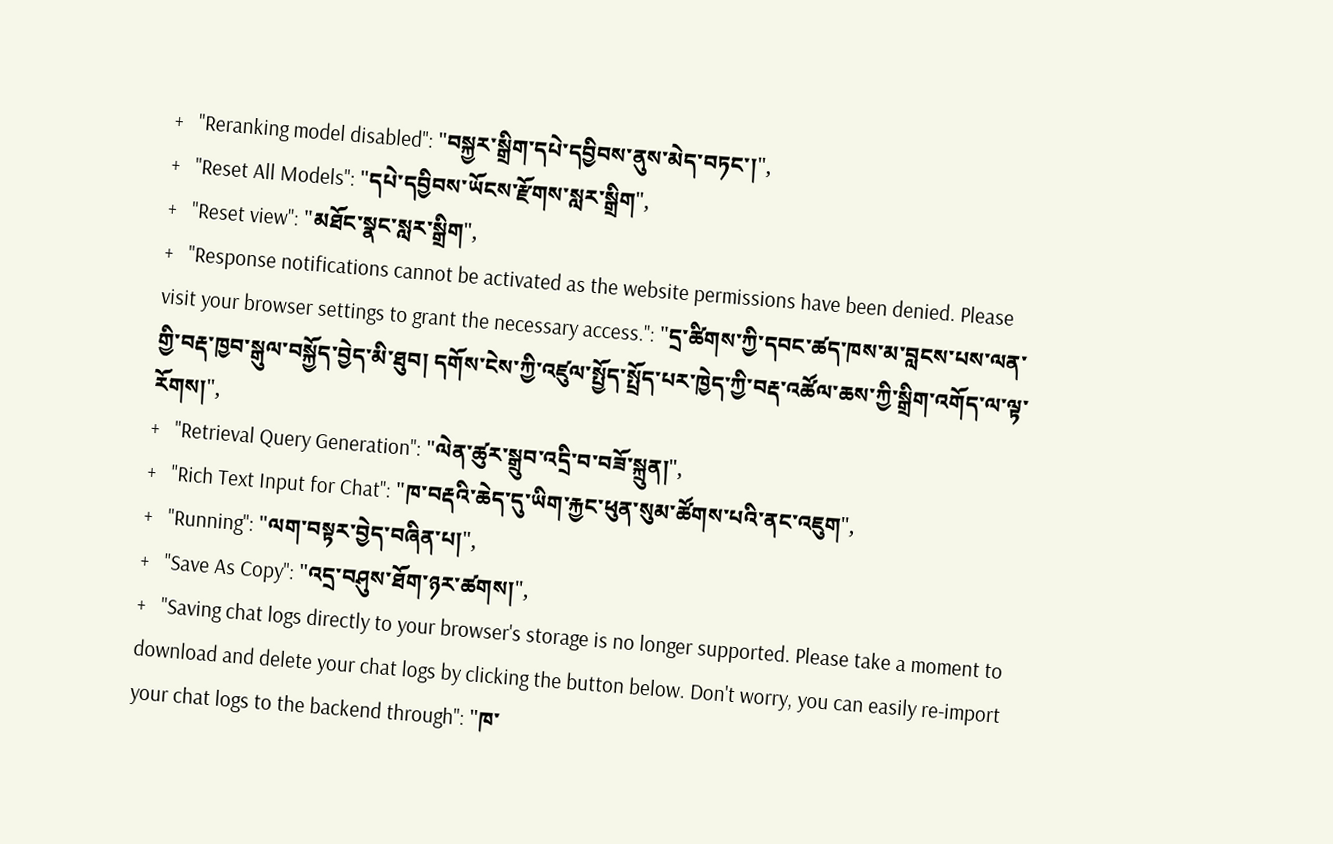+   "Reranking model disabled": "བསྐྱར་སྒྲིག་དཔེ་དབྱིབས་ནུས་མེད་བཏང་།",
+   "Reset All Models": "དཔེ་དབྱིབས་ཡོངས་རྫོགས་སླར་སྒྲིག",
+   "Reset view": "མཐོང་སྣང་སླར་སྒྲིག",
+   "Response notifications cannot be activated as the website permissions have been denied. Please visit your browser settings to grant the necessary access.": "དྲ་ཚིགས་ཀྱི་དབང་ཚད་ཁས་མ་བླངས་པས་ལན་གྱི་བརྡ་ཁྱབ་སྒུལ་བསྐྱོད་བྱེད་མི་ཐུབ། དགོས་ངེས་ཀྱི་འཛུལ་སྤྱོད་སྤྲོད་པར་ཁྱེད་ཀྱི་བརྡ་འཚོལ་ཆས་ཀྱི་སྒྲིག་འགོད་ལ་ལྟ་རོགས།",
+   "Retrieval Query Generation": "ལེན་ཚུར་སྒྲུབ་འདྲི་བ་བཟོ་སྐྲུན།",
+   "Rich Text Input for Chat": "ཁ་བརྡའི་ཆེད་དུ་ཡིག་རྐྱང་ཕུན་སུམ་ཚོགས་པའི་ནང་འཇུག",
+   "Running": "ལག་བསྟར་བྱེད་བཞིན་པ།",
+   "Save As Copy": "འདྲ་བཤུས་ཐོག་ཉར་ཚགས།",
+   "Saving chat logs directly to your browser's storage is no longer supported. Please take a moment to download and delete your chat logs by clicking the button below. Don't worry, you can easily re-import your chat logs to the backend through": "ཁ་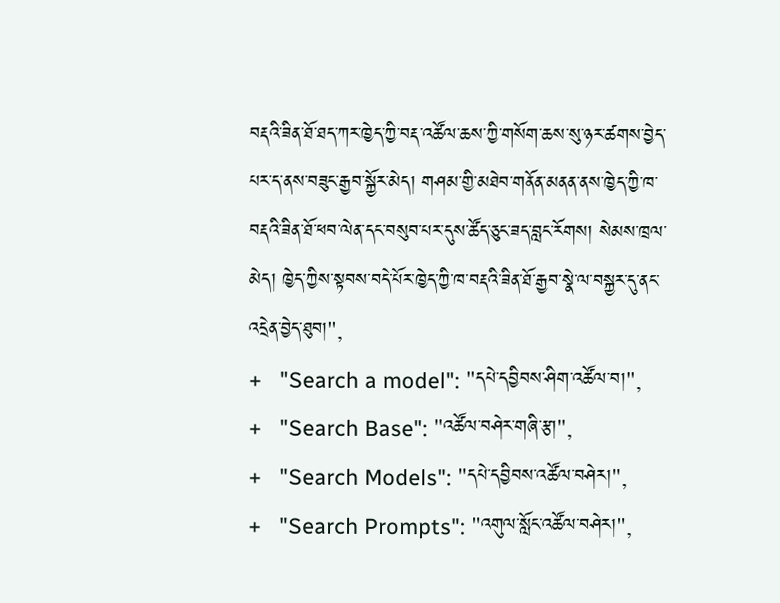བརྡའི་ཟིན་ཐོ་ཐད་ཀར་ཁྱེད་ཀྱི་བརྡ་འཚོལ་ཆས་ཀྱི་གསོག་ཆས་སུ་ཉར་ཚགས་བྱེད་པར་ད་ནས་བཟུང་རྒྱབ་སྐྱོར་མེད། གཤམ་གྱི་མཐེབ་གནོན་མནན་ནས་ཁྱེད་ཀྱི་ཁ་བརྡའི་ཟིན་ཐོ་ཕབ་ལེན་དང་བསུབ་པར་དུས་ཚོད་ཅུང་ཟད་བླང་རོགས། སེམས་ཁྲལ་མེད། ཁྱེད་ཀྱིས་སྟབས་བདེ་པོར་ཁྱེད་ཀྱི་ཁ་བརྡའི་ཟིན་ཐོ་རྒྱབ་སྣེ་ལ་བསྐྱར་དུ་ནང་འདྲེན་བྱེད་ཐུབ།",
+   "Search a model": "དཔེ་དབྱིབས་ཤིག་འཚོལ་བ།",
+   "Search Base": "འཚོལ་བཤེར་གཞི་རྩ།",
+   "Search Models": "དཔེ་དབྱིབས་འཚོལ་བཤེར།",
+   "Search Prompts": "འགུལ་སློང་འཚོལ་བཤེར།",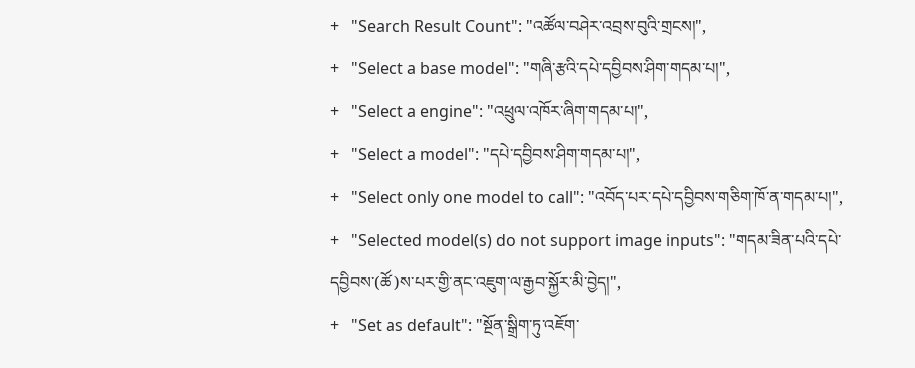+   "Search Result Count": "འཚོལ་བཤེར་འབྲས་བུའི་གྲངས།",
+   "Select a base model": "གཞི་རྩའི་དཔེ་དབྱིབས་ཤིག་གདམ་པ།",
+   "Select a engine": "འཕྲུལ་འཁོར་ཞིག་གདམ་པ།",
+   "Select a model": "དཔེ་དབྱིབས་ཤིག་གདམ་པ།",
+   "Select only one model to call": "འབོད་པར་དཔེ་དབྱིབས་གཅིག་ཁོ་ན་གདམ་པ།",
+   "Selected model(s) do not support image inputs": "གདམ་ཟིན་པའི་དཔེ་དབྱིབས་(ཚོ)ས་པར་གྱི་ནང་འཇུག་ལ་རྒྱབ་སྐྱོར་མི་བྱེད།",
+   "Set as default": "སྔོན་སྒྲིག་ཏུ་འཇོག་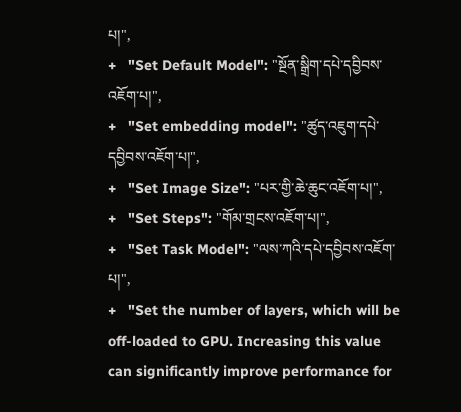པ།",
+   "Set Default Model": "སྔོན་སྒྲིག་དཔེ་དབྱིབས་འཇོག་པ།",
+   "Set embedding model": "ཚུད་འཇུག་དཔེ་དབྱིབས་འཇོག་པ།",
+   "Set Image Size": "པར་གྱི་ཆེ་ཆུང་འཇོག་པ།",
+   "Set Steps": "གོམ་གྲངས་འཇོག་པ།",
+   "Set Task Model": "ལས་ཀའི་དཔེ་དབྱིབས་འཇོག་པ།",
+   "Set the number of layers, which will be off-loaded to GPU. Increasing this value can significantly improve performance for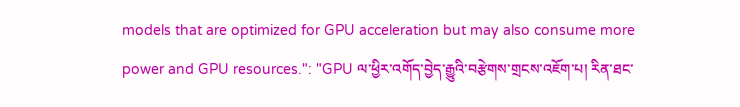models that are optimized for GPU acceleration but may also consume more power and GPU resources.": "GPU ལ་ཕྱིར་འགོད་བྱེད་རྒྱུའི་བརྩེགས་གྲངས་འཇོག་པ། རིན་ཐང་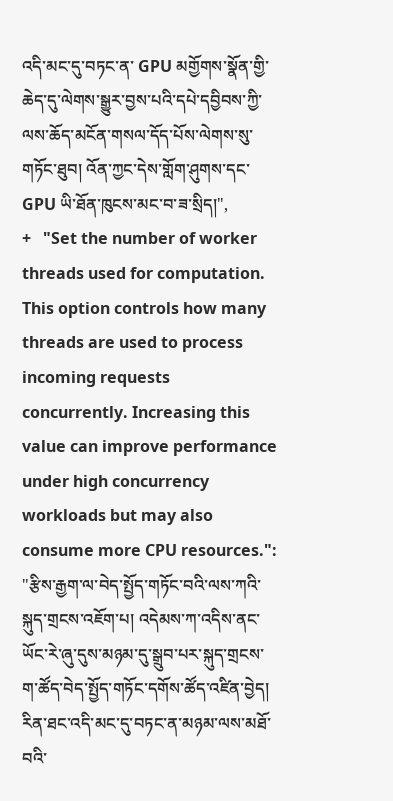འདི་མང་དུ་བཏང་ན་ GPU མགྱོགས་སྣོན་གྱི་ཆེད་དུ་ལེགས་སྒྱུར་བྱས་པའི་དཔེ་དབྱིབས་ཀྱི་ལས་ཆོད་མངོན་གསལ་དོད་པོས་ལེགས་སུ་གཏོང་ཐུབ། འོན་ཀྱང་དེས་གློག་ཤུགས་དང་ GPU ཡི་ཐོན་ཁུངས་མང་བ་ཟ་སྲིད།",
+   "Set the number of worker threads used for computation. This option controls how many threads are used to process incoming requests concurrently. Increasing this value can improve performance under high concurrency workloads but may also consume more CPU resources.": "རྩིས་རྒྱག་ལ་བེད་སྤྱོད་གཏོང་བའི་ལས་ཀའི་སྐུད་གྲངས་འཇོག་པ། འདེམས་ཀ་འདིས་ནང་ཡོང་རེ་ཞུ་དུས་མཉམ་དུ་སྒྲུབ་པར་སྐུད་གྲངས་ག་ཚོད་བེད་སྤྱོད་གཏོང་དགོས་ཚོད་འཛིན་བྱེད། རིན་ཐང་འདི་མང་དུ་བཏང་ན་མཉམ་ལས་མཐོ་བའི་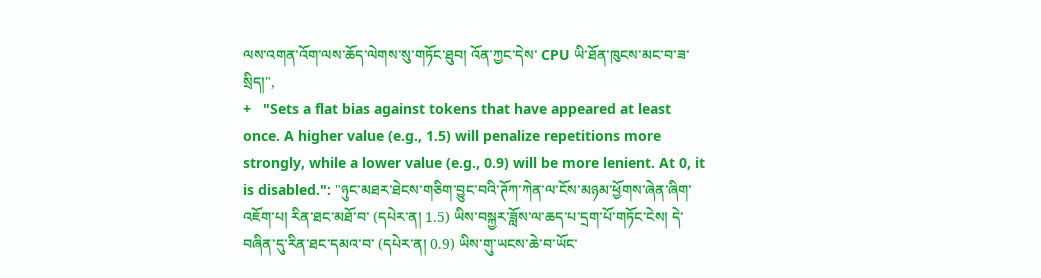ལས་འགན་འོག་ལས་ཆོད་ལེགས་སུ་གཏོང་ཐུབ། འོན་ཀྱང་དེས་ CPU ཡི་ཐོན་ཁུངས་མང་བ་ཟ་སྲིད།",
+   "Sets a flat bias against tokens that have appeared at least once. A higher value (e.g., 1.5) will penalize repetitions more strongly, while a lower value (e.g., 0.9) will be more lenient. At 0, it is disabled.": "ཉུང་མཐར་ཐེངས་གཅིག་བྱུང་བའི་ཊོཀ་ཀེན་ལ་ངོས་མཉམ་ཕྱོགས་ཞེན་ཞིག་འཇོག་པ། རིན་ཐང་མཐོ་བ་ (དཔེར་ན། 1.5) ཡིས་བསྐྱར་ཟློས་ལ་ཆད་པ་དྲག་པོ་གཏོང་ངེས། དེ་བཞིན་དུ་རིན་ཐང་དམའ་བ་ (དཔེར་ན། 0.9) ཡིས་གུ་ཡངས་ཆེ་བ་ཡོང་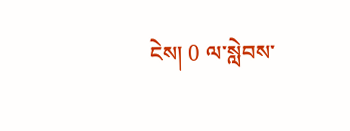ངེས། 0 ལ་སླེབས་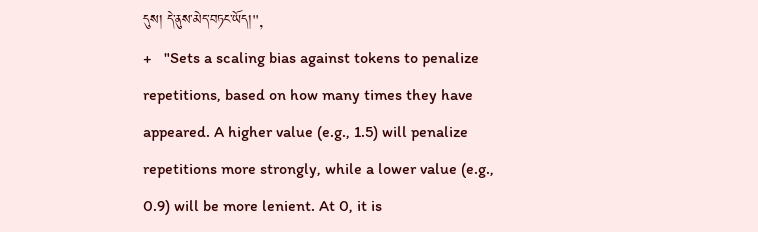དུས། དེ་ནུས་མེད་བཏང་ཡོད།",
+   "Sets a scaling bias against tokens to penalize repetitions, based on how many times they have appeared. A higher value (e.g., 1.5) will penalize repetitions more strongly, while a lower value (e.g., 0.9) will be more lenient. At 0, it is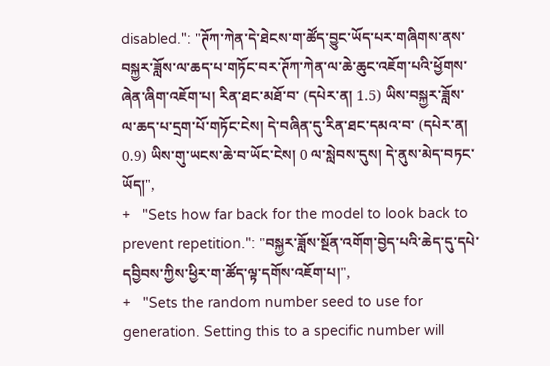disabled.": "ཊོཀ་ཀེན་དེ་ཐེངས་ག་ཚོད་བྱུང་ཡོད་པར་གཞིགས་ནས་བསྐྱར་ཟློས་ལ་ཆད་པ་གཏོང་བར་ཊོཀ་ཀེན་ལ་ཆེ་ཆུང་འཇོག་པའི་ཕྱོགས་ཞེན་ཞིག་འཇོག་པ། རིན་ཐང་མཐོ་བ་ (དཔེར་ན། 1.5) ཡིས་བསྐྱར་ཟློས་ལ་ཆད་པ་དྲག་པོ་གཏོང་ངེས། དེ་བཞིན་དུ་རིན་ཐང་དམའ་བ་ (དཔེར་ན། 0.9) ཡིས་གུ་ཡངས་ཆེ་བ་ཡོང་ངེས། 0 ལ་སླེབས་དུས། དེ་ནུས་མེད་བཏང་ཡོད།",
+   "Sets how far back for the model to look back to prevent repetition.": "བསྐྱར་ཟློས་སྔོན་འགོག་བྱེད་པའི་ཆེད་དུ་དཔེ་དབྱིབས་ཀྱིས་ཕྱིར་ག་ཚོད་ལྟ་དགོས་འཇོག་པ།",
+   "Sets the random number seed to use for generation. Setting this to a specific number will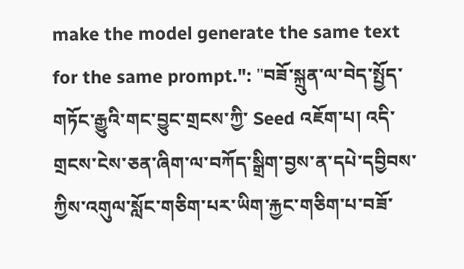make the model generate the same text for the same prompt.": "བཟོ་སྐྲུན་ལ་བེད་སྤྱོད་གཏོང་རྒྱུའི་གང་བྱུང་གྲངས་ཀྱི་ Seed འཇོག་པ། འདི་གྲངས་ངེས་ཅན་ཞིག་ལ་བཀོད་སྒྲིག་བྱས་ན་དཔེ་དབྱིབས་ཀྱིས་འགུལ་སློང་གཅིག་པར་ཡིག་རྐྱང་གཅིག་པ་བཟོ་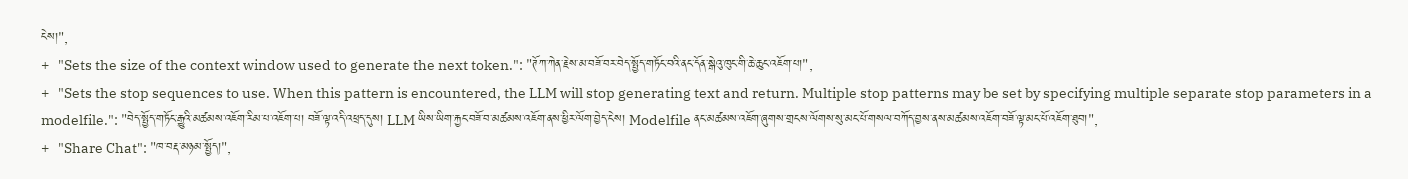ངེས།",
+   "Sets the size of the context window used to generate the next token.": "ཊོཀ་ཀེན་རྗེས་མ་བཟོ་བར་བེད་སྤྱོད་གཏོང་བའི་ནང་དོན་སྒེའུ་ཁུང་གི་ཆེ་ཆུང་འཇོག་པ།",
+   "Sets the stop sequences to use. When this pattern is encountered, the LLM will stop generating text and return. Multiple stop patterns may be set by specifying multiple separate stop parameters in a modelfile.": "བེད་སྤྱོད་གཏོང་རྒྱུའི་མཚམས་འཇོག་རིམ་པ་འཇོག་པ། བཟོ་ལྟ་འདི་འཕྲད་དུས། LLM ཡིས་ཡིག་རྐྱང་བཟོ་བ་མཚམས་འཇོག་ནས་ཕྱིར་ལོག་བྱེད་ངེས། Modelfile ནང་མཚམས་འཇོག་ཞུགས་གྲངས་ལོགས་སུ་མང་པོ་གསལ་བཀོད་བྱས་ནས་མཚམས་འཇོག་བཟོ་ལྟ་མང་པོ་འཇོག་ཐུབ།",
+   "Share Chat": "ཁ་བརྡ་མཉམ་སྤྱོད།",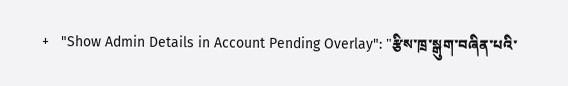+   "Show Admin Details in Account Pending Overlay": "རྩིས་ཁྲ་སྒུག་བཞིན་པའི་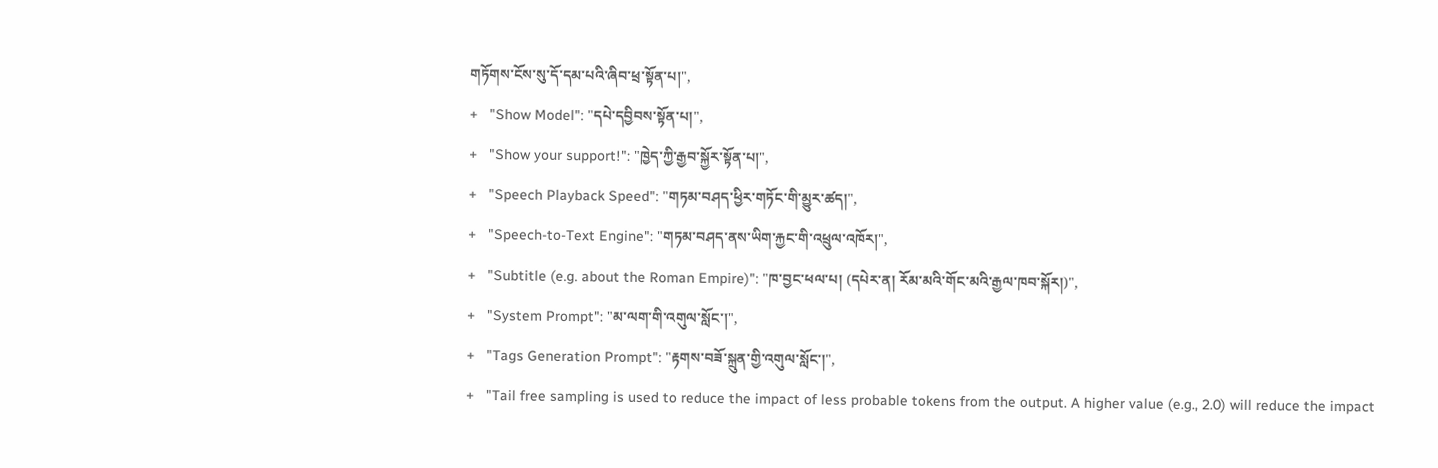གཏོགས་ངོས་སུ་དོ་དམ་པའི་ཞིབ་ཕྲ་སྟོན་པ།",
+   "Show Model": "དཔེ་དབྱིབས་སྟོན་པ།",
+   "Show your support!": "ཁྱེད་ཀྱི་རྒྱབ་སྐྱོར་སྟོན་པ།",
+   "Speech Playback Speed": "གཏམ་བཤད་ཕྱིར་གཏོང་གི་མྱུར་ཚད།",
+   "Speech-to-Text Engine": "གཏམ་བཤད་ནས་ཡིག་རྐྱང་གི་འཕྲུལ་འཁོར།",
+   "Subtitle (e.g. about the Roman Empire)": "ཁ་བྱང་ཕལ་པ། (དཔེར་ན། རོམ་མའི་གོང་མའི་རྒྱལ་ཁབ་སྐོར།)",
+   "System Prompt": "མ་ལག་གི་འགུལ་སློང་།",
+   "Tags Generation Prompt": "རྟགས་བཟོ་སྐྲུན་གྱི་འགུལ་སློང་།",
+   "Tail free sampling is used to reduce the impact of less probable tokens from the output. A higher value (e.g., 2.0) will reduce the impact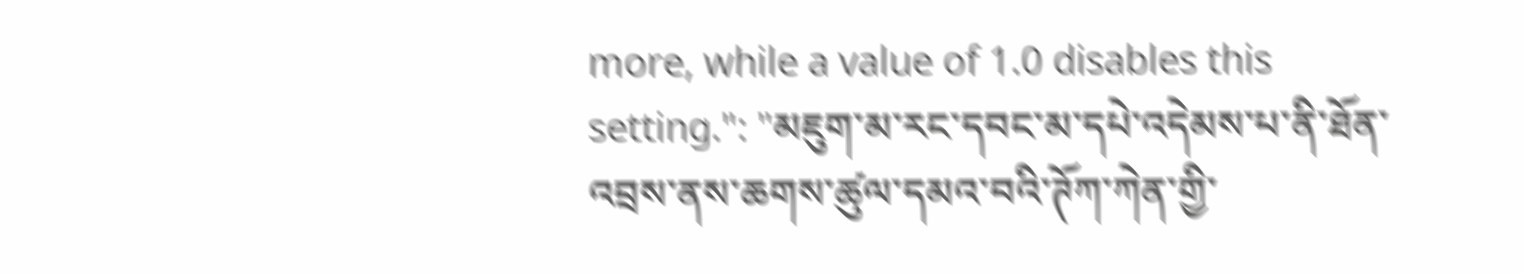more, while a value of 1.0 disables this setting.": "མཇུག་མ་རང་དབང་མ་དཔེ་འདེམས་པ་ནི་ཐོན་འབྲས་ནས་ཆགས་ཚུལ་དམའ་བའི་ཊོཀ་ཀེན་གྱི་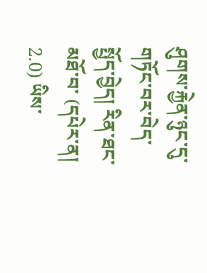ཤུགས་རྐྱེན་ཉུང་དུ་གཏོང་བར་བེད་སྤྱོད་བྱེད། རིན་ཐང་མཐོ་བ་ (དཔེར་ན། 2.0) ཡིས་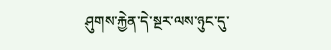ཤུགས་རྐྱེན་དེ་སྔར་ལས་ཉུང་དུ་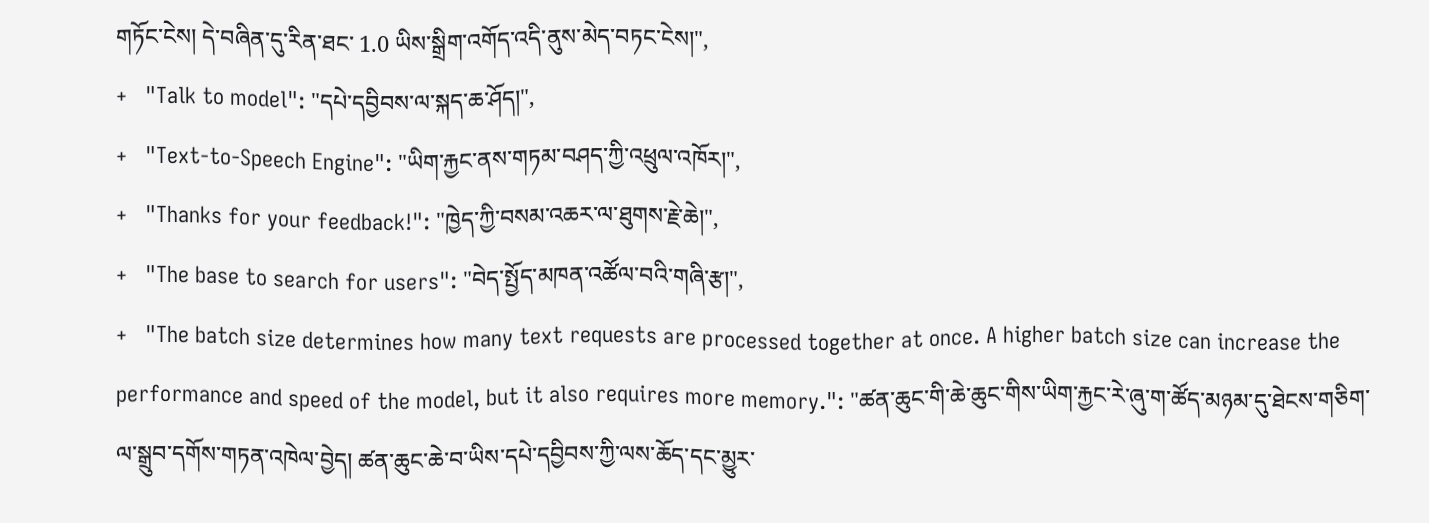གཏོང་ངེས། དེ་བཞིན་དུ་རིན་ཐང་ 1.0 ཡིས་སྒྲིག་འགོད་འདི་ནུས་མེད་བཏང་ངེས།",
+   "Talk to model": "དཔེ་དབྱིབས་ལ་སྐད་ཆ་ཤོད།",
+   "Text-to-Speech Engine": "ཡིག་རྐྱང་ནས་གཏམ་བཤད་ཀྱི་འཕྲུལ་འཁོར།",
+   "Thanks for your feedback!": "ཁྱེད་ཀྱི་བསམ་འཆར་ལ་ཐུགས་རྗེ་ཆེ།",
+   "The base to search for users": "བེད་སྤྱོད་མཁན་འཚོལ་བའི་གཞི་རྩ།",
+   "The batch size determines how many text requests are processed together at once. A higher batch size can increase the performance and speed of the model, but it also requires more memory.": "ཚན་ཆུང་གི་ཆེ་ཆུང་གིས་ཡིག་རྐྱང་རེ་ཞུ་ག་ཚོད་མཉམ་དུ་ཐེངས་གཅིག་ལ་སྒྲུབ་དགོས་གཏན་འཁེལ་བྱེད། ཚན་ཆུང་ཆེ་བ་ཡིས་དཔེ་དབྱིབས་ཀྱི་ལས་ཆོད་དང་མྱུར་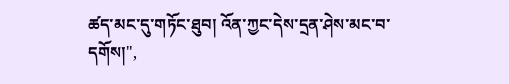ཚད་མང་དུ་གཏོང་ཐུབ། འོན་ཀྱང་དེས་དྲན་ཤེས་མང་བ་དགོས།",